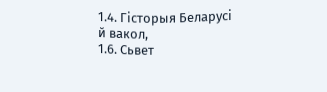1.4. Гісторыя Беларусі й вакол,
1.6. Сьвет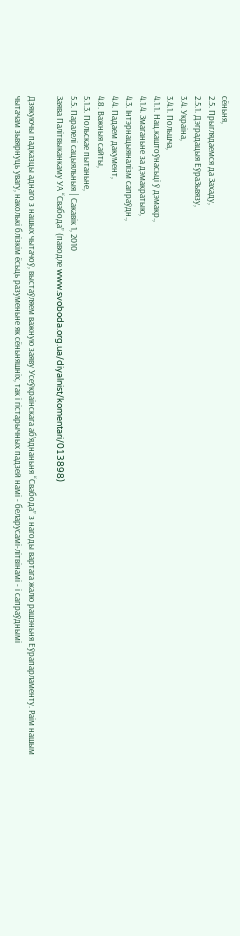сёньня,
2.5. Прыглядаемся да Захаду,
2.5.1. Дэградацыя ЕўраЗьвязу,
3.4. Украіна,
3.4.1. Польшча,
4.1.1. Нац.каштоўнасьці ў дэмакр.,
4.1.4. Змаганьне за дэмакратыю,
4.3. Інтэрнацыяналізм сапраўдн.,
4.4. Падаем дакумент,
4.8. Важныя сайты,
5.1.3. Польскае пытаньне,
5.5. Паралелі сацыяльныя | Сакавік 1, 2010
Заява Палітвыканкаму УА “Свабода” (паводле www.svoboda.org.ua/diyalnist/komentari/013898)

Дзякуючы падказцы аднаго з нашых чытачоў, выстаўляем важную заяву Усеўкраінскага аб’яднаньня “Свабода” з нагоды вартага жалю рашэньня Еўрапарламенту. Раім нашым чытачам зьвярнуць увагу, наколькі блізкім ёсьць разуменьне як сёньняшніх, так і гістарычных падзей намі - беларусамі-літвінамі - і сапраўднымі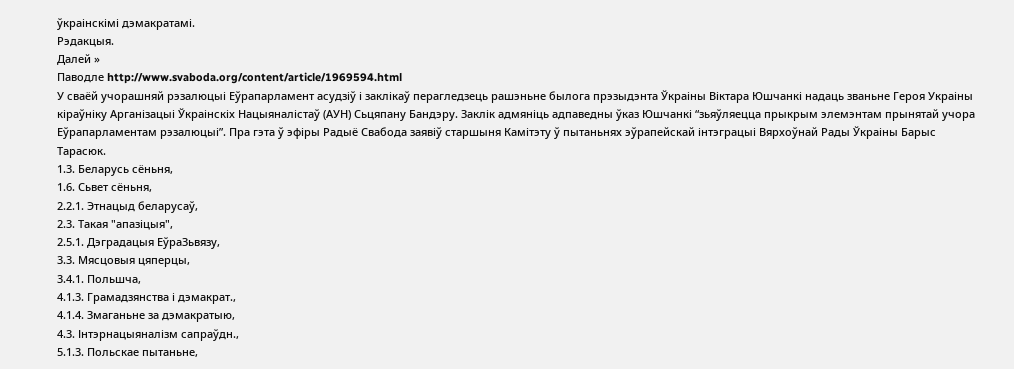ўкраінскімі дэмакратамі.
Рэдакцыя.
Далей »
Паводле http://www.svaboda.org/content/article/1969594.html
У сваёй учорашняй рэзалюцыі Еўрапарламент асудзіў і заклікаў перагледзець рашэньне былога прэзыдэнта Ўкраіны Віктара Юшчанкі надаць званьне Героя Украіны кіраўніку Арганізацыі Ўкраінскіх Нацыяналістаў (АУН) Сьцяпану Бандэру. Заклік адмяніць адпаведны ўказ Юшчанкі “зьяўляецца прыкрым элемэнтам прынятай учора Еўрапарламентам рэзалюцыі”. Пра гэта ў эфіры Радыё Свабода заявіў старшыня Камітэту ў пытаньнях эўрапейскай інтэграцыі Вярхоўнай Рады Ўкраіны Барыс Тарасюк.
1.3. Беларусь сёньня,
1.6. Сьвет сёньня,
2.2.1. Этнацыд беларусаў,
2.3. Такая "апазіцыя",
2.5.1. Дэградацыя ЕўраЗьвязу,
3.3. Мясцовыя цяперцы,
3.4.1. Польшча,
4.1.3. Грамадзянства і дэмакрат.,
4.1.4. Змаганьне за дэмакратыю,
4.3. Інтэрнацыяналізм сапраўдн.,
5.1.3. Польскае пытаньне,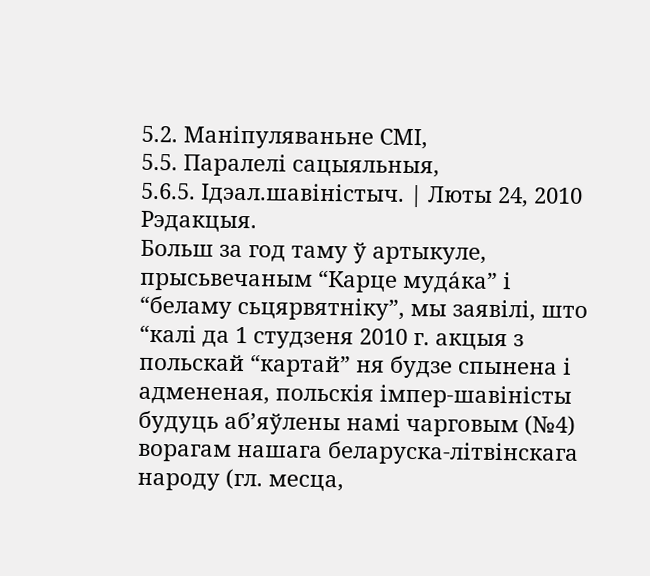5.2. Маніпуляваньне СМІ,
5.5. Паралелі сацыяльныя,
5.6.5. Ідэал.шавіністыч. | Люты 24, 2010
Рэдакцыя.
Больш за год таму ў артыкуле, прысьвечаным “Карце муда́ка” і “беламу сьцярвятніку”, мы заявілі, што “калі да 1 студзеня 2010 г. акцыя з польскай “картай” ня будзе спынена і адмененая, польскія імпер-шавіністы будуць аб’яўлены намі чарговым (№4) ворагам нашага беларуска-літвінскага народу (гл. месца,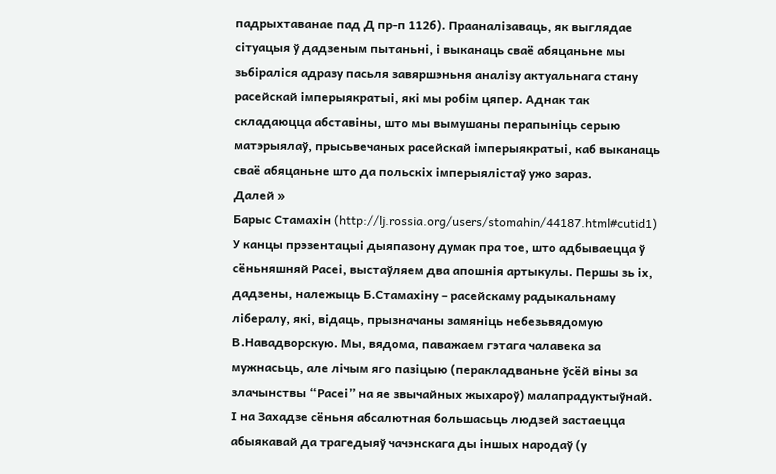падрыхтаванае пад Д пр-п 112б). Прааналізаваць, як выглядае сітуацыя ў дадзеным пытаньні, і выканаць сваё абяцаньне мы зьбіраліся адразу пасьля завяршэньня аналізу актуальнага стану расейскай імперыякратыі, які мы робім цяпер. Аднак так складаюцца абставіны, што мы вымушаны перапыніць серыю матэрыялаў, прысьвечаных расейскай імперыякратыі, каб выканаць сваё абяцаньне што да польскіх імперыялістаў ужо зараз.
Далей »
Барыс Стамахін (http://lj.rossia.org/users/stomahin/44187.html#cutid1)
У канцы прэзентацыі дыяпазону думак пра тое, што адбываецца ў сёньняшняй Расеі, выстаўляем два апошнія артыкулы. Першы зь іх, дадзены, належыць Б.Стамахіну – расейскаму радыкальнаму лібералу, які, відаць, прызначаны замяніць небезьвядомую В.Навадворскую. Мы, вядома, паважаем гэтага чалавека за мужнасьць, але лічым яго пазіцыю (перакладваньне ўсёй віны за злачынствы “Расеі” на яе звычайных жыхароў) малапрадуктыўнай. І на Захадзе сёньня абсалютная большасьць людзей застаецца абыякавай да трагедыяў чачэнскага ды іншых народаў (у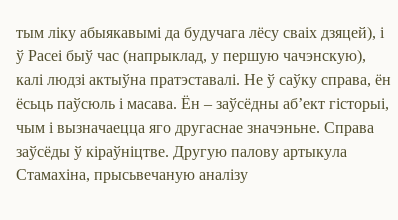тым ліку абыякавымі да будучага лёсу сваіх дзяцей), і ў Расеі быў час (напрыклад, у першую чачэнскую), калі людзі актыўна пратэставалі. Не ў саўку справа, ён ёсьць паўсюль і масава. Ён – заўсёдны аб’ект гісторыі, чым і вызначаецца яго другаснае значэньне. Справа заўсёды ў кіраўніцтве. Другую палову артыкула Стамахіна, прысьвечаную аналізу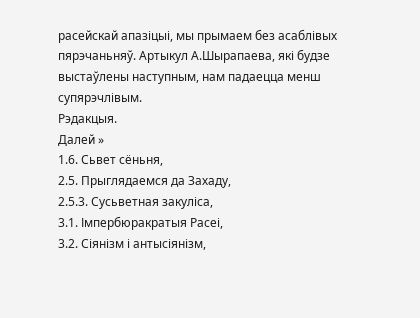расейскай апазіцыі, мы прымаем без асаблівых пярэчаньняў. Артыкул А.Шырапаева, які будзе выстаўлены наступным, нам падаецца менш супярэчлівым.
Рэдакцыя.
Далей »
1.6. Сьвет сёньня,
2.5. Прыглядаемся да Захаду,
2.5.3. Сусьветная закуліса,
3.1. Імпербюракратыя Расеі,
3.2. Сіянізм і антысіянізм,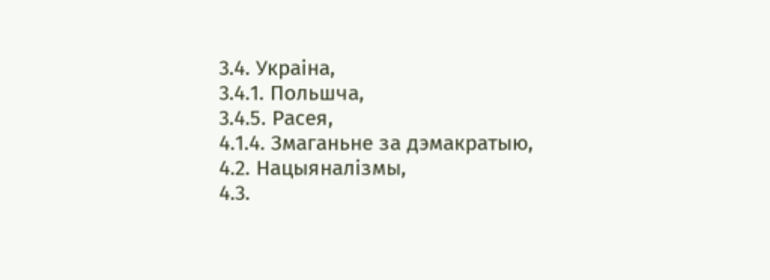3.4. Украіна,
3.4.1. Польшча,
3.4.5. Расея,
4.1.4. Змаганьне за дэмакратыю,
4.2. Нацыяналізмы,
4.3.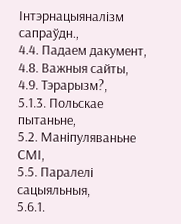Інтэрнацыяналізм сапраўдн.,
4.4. Падаем дакумент,
4.8. Важныя сайты,
4.9. Тэрарызм?,
5.1.3. Польскае пытаньне,
5.2. Маніпуляваньне СМІ,
5.5. Паралелі сацыяльныя,
5.6.1.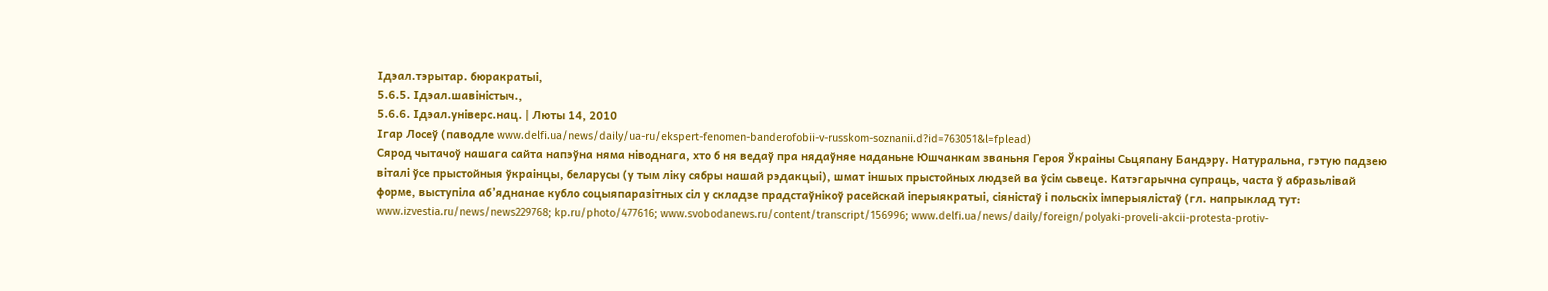Ідэал.тэрытар. бюракратыі,
5.6.5. Ідэал.шавіністыч.,
5.6.6. Ідэал.універс.нац. | Люты 14, 2010
Ігар Лосеў (паводле www.delfi.ua/news/daily/ua-ru/ekspert-fenomen-banderofobii-v-russkom-soznanii.d?id=763051&l=fplead)
Сярод чытачоў нашага сайта напэўна няма ніводнага, хто б ня ведаў пра нядаўняе наданьне Юшчанкам званьня Героя Ўкраіны Сьцяпану Бандэру. Натуральна, гэтую падзею віталі ўсе прыстойныя ўкраінцы, беларусы (у тым ліку сябры нашай рэдакцыі), шмат іншых прыстойных людзей ва ўсім сьвеце. Катэгарычна супраць, часта ў абразьлівай форме, выступіла аб’яднанае кубло соцыяпаразітных сіл у складзе прадстаўнікоў расейскай іперыякратыі, сіяністаў і польскіх імперыялістаў (гл. напрыклад тут: www.izvestia.ru/news/news229768; kp.ru/photo/477616; www.svobodanews.ru/content/transcript/156996; www.delfi.ua/news/daily/foreign/polyaki-proveli-akcii-protesta-protiv-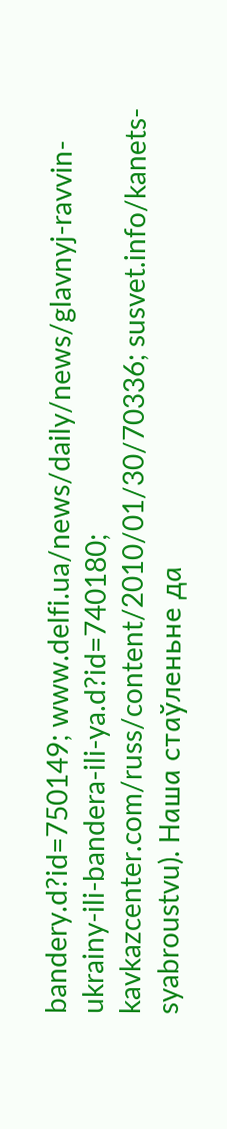bandery.d?id=750149; www.delfi.ua/news/daily/news/glavnyj-ravvin-ukrainy-ili-bandera-ili-ya.d?id=740180; kavkazcenter.com/russ/content/2010/01/30/70336; susvet.info/kanets-syabroustvu). Наша стаўленьне да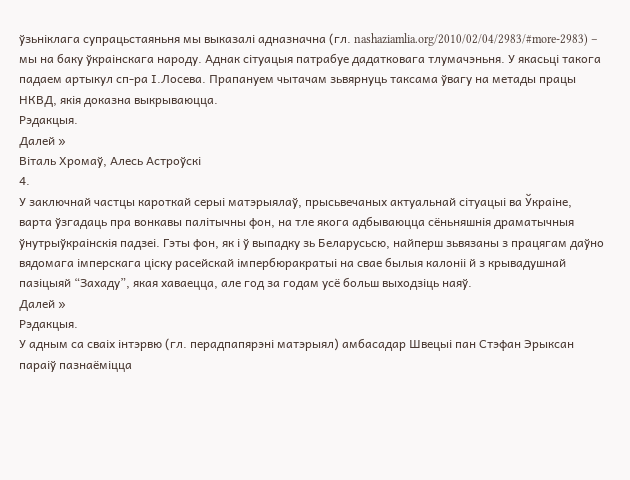ўзьніклага супрацьстаяньня мы выказалі адназначна (гл. nashaziamlia.org/2010/02/04/2983/#more-2983) – мы на баку ўкраінскага народу. Аднак сітуацыя патрабуе дадатковага тлумачэньня. У якасьці такога падаем артыкул сп-ра І.Лосева. Прапануем чытачам зьвярнуць таксама ўвагу на метады працы НКВД, якія доказна выкрываюцца.
Рэдакцыя.
Далей »
Віталь Хромаў, Алесь Астроўскі
4.
У заключнай частцы кароткай серыі матэрыялаў, прысьвечаных актуальнай сітуацыі ва Ўкраіне, варта ўзгадаць пра вонкавы палітычны фон, на тле якога адбываюцца сёньняшнія драматычныя ўнутрыўкраінскія падзеі. Гэты фон, як і ў выпадку зь Беларусьсю, найперш зьвязаны з працягам даўно вядомага імперскага ціску расейскай імпербюракратыі на свае былыя калоніі й з крывадушнай пазіцыяй “Захаду”, якая хаваецца, але год за годам усё больш выходзіць наяў.
Далей »
Рэдакцыя.
У адным са сваіх інтэрвю (гл. перадпапярэні матэрыял) амбасадар Швецыі пан Стэфан Эрыксан параіў пазнаёміцца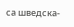са шведска-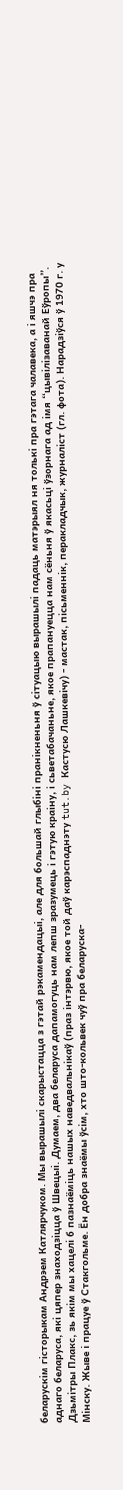беларускім гісторыкам Андрэем Катлярчуком. Мы вырашылі скарыстацца з гэтай рэкамендацыі, але для большай глыбіні пранікненьня ў сітуацыю вырашылі падаць матэрыял ня толькі пра гэтага чалавека, а і яшчэ пра аднаго беларуса, які цяпер знаходзіцца ў Швецыі. Думаем, два беларуса дапамогуць нам лепш зразумець і гэтую краіну, і сьветабачаньне, якое прапануецца нам сёньня ў якасьці ўзорнага ад імя “цывілізаванай Еўропы”. Дзьмітры Плакс, зь якім мы хацелі б пазнаёміць нашых наведвальнікаў (праз інтэрвю, якое той даў карэспаднэту tut.by Кастусю Лашкевічу) - мастак, пісьменнік, перакладчык, журналіст (гл. фота). Нарадзіўся ў 1970 г. у Мінску. Жыве і працуе ў Стакгольме. Ён добра знаёмы ўсім, хто што-кольвек чуў пра беларуска-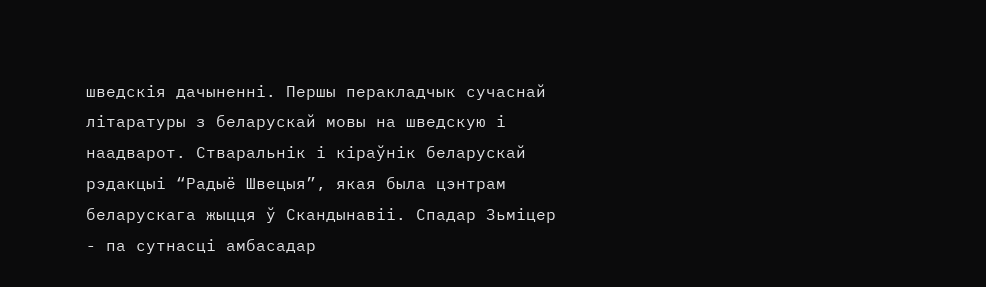шведскія дачыненні. Першы перакладчык сучаснай літаратуры з беларускай мовы на шведскую і наадварот. Стваральнік і кіраўнік беларускай рэдакцыі “Радыё Швецыя”, якая была цэнтрам беларускага жыцця ў Скандынавіі. Спадар Зьміцер - па сутнасці амбасадар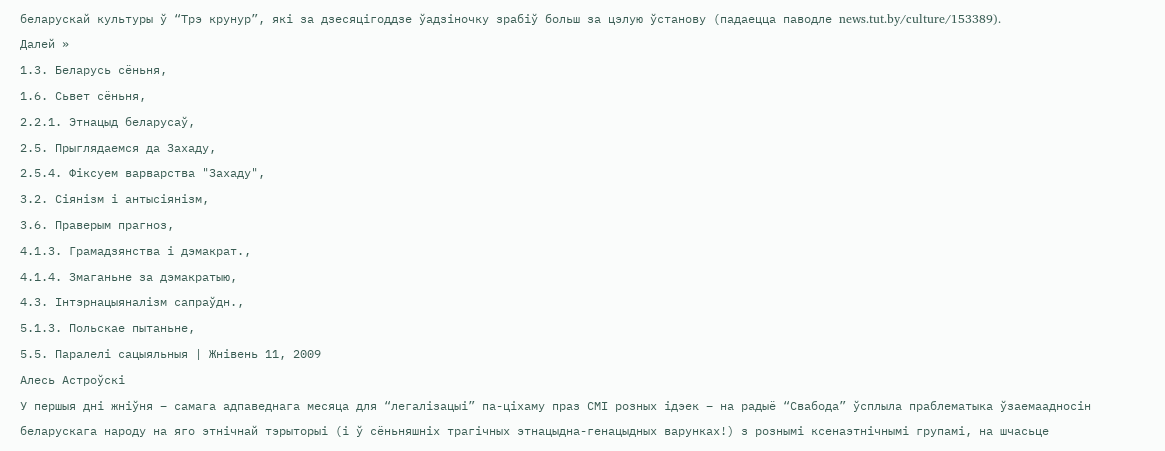беларускай культуры ў “Трэ крунур”, які за дзесяцігоддзе ўадзіночку зрабіў больш за цэлую ўстанову (падаецца паводле news.tut.by/culture/153389).
Далей »
1.3. Беларусь сёньня,
1.6. Сьвет сёньня,
2.2.1. Этнацыд беларусаў,
2.5. Прыглядаемся да Захаду,
2.5.4. Фіксуем варварства "Захаду",
3.2. Сіянізм і антысіянізм,
3.6. Праверым прагноз,
4.1.3. Грамадзянства і дэмакрат.,
4.1.4. Змаганьне за дэмакратыю,
4.3. Інтэрнацыяналізм сапраўдн.,
5.1.3. Польскае пытаньне,
5.5. Паралелі сацыяльныя | Жнівень 11, 2009
Aлесь Астроўскі
У першыя дні жніўня – самага адпаведнага месяца для “легалізацыі” па-ціхаму праз СМІ розных ідэек – на радыё “Свабода” ўсплыла праблематыка ўзаемаадносін беларускага народу на яго этнічнай тэрыторыі (і ў сёньняшніх трагічных этнацыдна-генацыдных варунках!) з рознымі ксенаэтнічнымі групамі, на шчасьце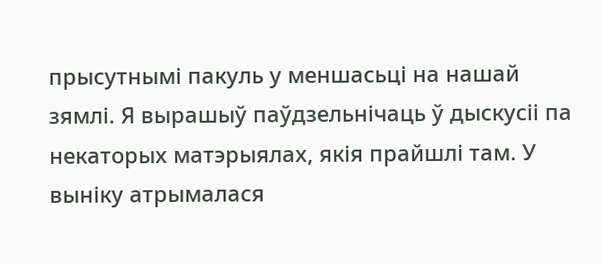прысутнымі пакуль у меншасьці на нашай зямлі. Я вырашыў паўдзельнічаць ў дыскусіі па некаторых матэрыялах, якія прайшлі там. У выніку атрымалася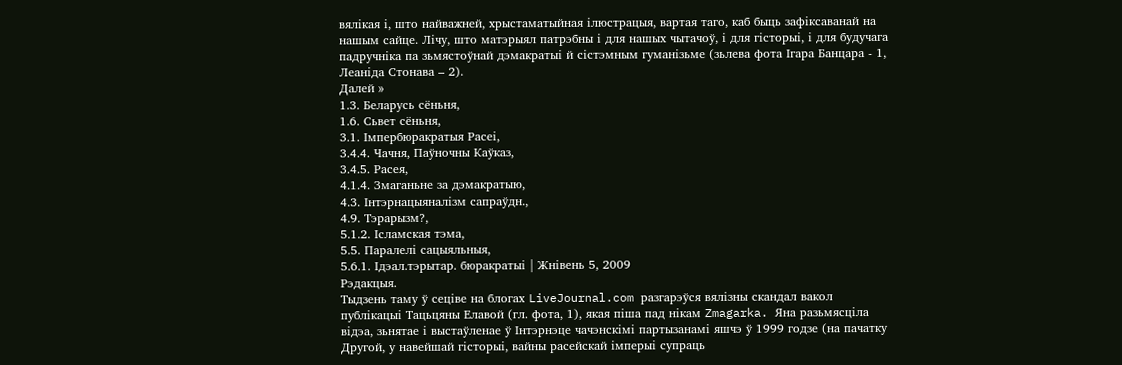вялікая і, што найважней, хрыстаматыйная ілюстрацыя, вартая таго, каб быць зафіксаванай на нашым сайце. Лічу, што матэрыял патрэбны і для нашых чытачоў, і для гісторыі, і для будучага падручніка па зьмястоўнай дэмакратыі й сістэмным гуманізьме (зьлева фота Ігара Банцара - 1, Леаніда Стонава – 2).
Далей »
1.3. Беларусь сёньня,
1.6. Сьвет сёньня,
3.1. Імпербюракратыя Расеі,
3.4.4. Чачня, Паўночны Каўказ,
3.4.5. Расея,
4.1.4. Змаганьне за дэмакратыю,
4.3. Інтэрнацыяналізм сапраўдн.,
4.9. Тэрарызм?,
5.1.2. Ісламская тэма,
5.5. Паралелі сацыяльныя,
5.6.1. Ідэал.тэрытар. бюракратыі | Жнівень 5, 2009
Рэдакцыя.
Тыдзень таму ў сеціве на блогах LiveJournal.com разгарэўся вялізны скандал вакол публікацыі Тацьцяны Елавой (гл. фота, 1), якая піша пад нікам Zmagarka. Яна разьмясціла відэа, зьнятае і выстаўленае ў Інтэрнэце чачэнскімі партызанамі яшчэ ў 1999 годзе (на пачатку Другой, у навейшай гісторыі, вайны расейскай імперыі супраць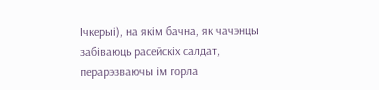Ічкерыі), на якім бачна, як чачэнцы забіваюць расейскіх салдат, перарэзваючы ім горла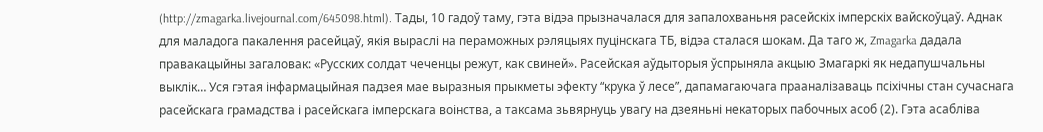(http://zmagarka.livejournal.com/645098.html). Тады, 10 гадоў таму, гэта відэа прызначалася для запалохваньня расейскіх імперскіх вайскоўцаў. Аднак для маладога пакалення расейцаў, якія выраслі на пераможных рэляцыях пуцінскага ТБ, відэа сталася шокам. Да таго ж, Zmagarka дадала правакацыйны загаловак: «Русских солдат чеченцы режут, как свиней». Расейская аўдыторыя ўспрыняла акцыю Змагаркі як недапушчальны выклік… Уся гэтая інфармацыйная падзея мае выразныя прыкметы эфекту “крука ў лесе”, дапамагаючага прааналізаваць псіхічны стан сучаснага расейскага грамадства і расейскага імперскага воінства, а таксама зьвярнуць увагу на дзеяньні некаторых пабочных асоб (2). Гэта асабліва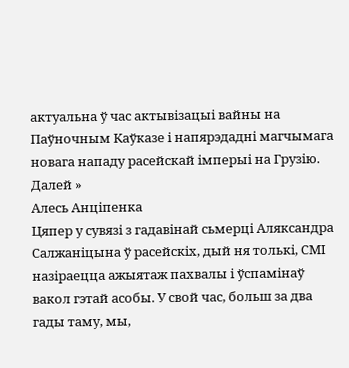актуальна ў час актывізацыі вайны на Паўночным Каўказе і напярэдадні магчымага новага нападу расейскай імперыі на Грузію.
Далей »
Алесь Анціпенка
Цяпер у сувязі з гадавінай сьмерці Аляксандра Салжаніцына ў расейскіх, дый ня толькі, СМІ назіраецца ажыятаж пахвалы і ўспамінаў вакол гэтай асобы. У свой час, больш за два гады таму, мы,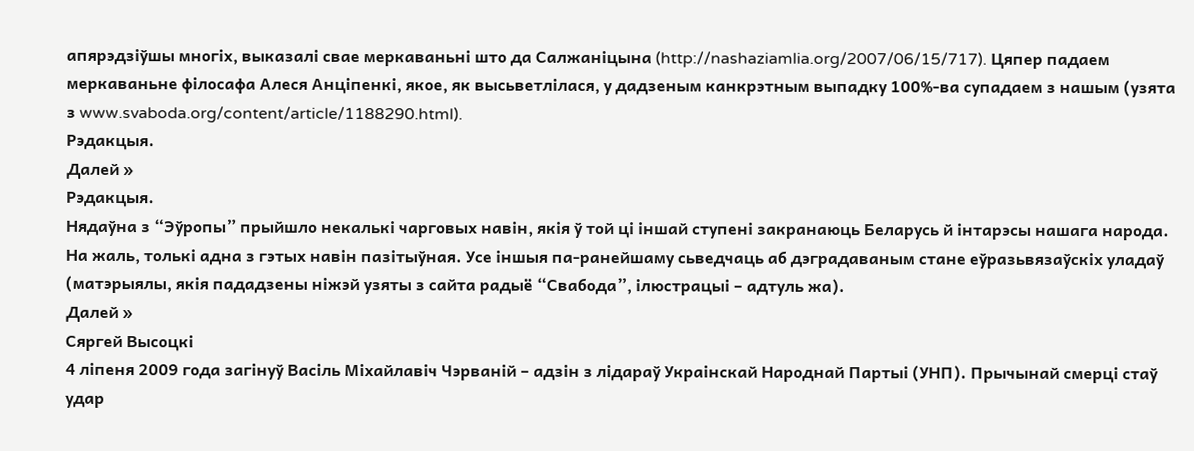апярэдзіўшы многіх, выказалі свае меркаваньні што да Салжаніцына (http://nashaziamlia.org/2007/06/15/717). Цяпер падаем меркаваньне філосафа Алеся Анціпенкі, якое, як высьветлілася, у дадзеным канкрэтным выпадку 100%-ва супадаем з нашым (узята з www.svaboda.org/content/article/1188290.html).
Рэдакцыя.
Далей »
Рэдакцыя.
Нядаўна з “Эўропы” прыйшло некалькі чарговых навін, якія ў той ці іншай ступені закранаюць Беларусь й інтарэсы нашага народа. На жаль, толькі адна з гэтых навін пазітыўная. Усе іншыя па-ранейшаму сьведчаць аб дэградаваным стане еўразьвязаўскіх уладаў (матэрыялы, якія пададзены ніжэй узяты з сайта радыё “Свабода”, ілюстрацыі – адтуль жа).
Далей »
Сяргей Высоцкі
4 ліпеня 2009 года загінуў Васіль Міхайлавіч Чэрваній – адзін з лідараў Украінскай Народнай Партыі (УНП). Прычынай смерці стаў удар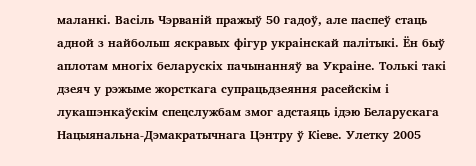маланкі. Васіль Чэрваній пражыў 50 гадоў, але паспеў стаць адной з найбольш яскравых фігур украінскай палітыкі. Ён быў аплотам многіх беларускіх пачынанняў ва Украіне. Толькі такі дзеяч у рэжыме жорсткага супрацьдзеяння расейскім і лукашэнкаўскім спецслужбам змог адстаяць ідэю Беларускага Нацыянальна-Дэмакратычнага Цэнтру ў Кіеве. Улетку 2005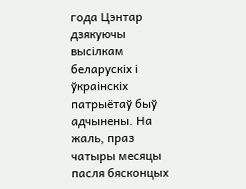года Цэнтар дзякуючы высілкам беларускіх і ўкраінскіх патрыётаў быў адчынены. На жаль, праз чатыры месяцы пасля бясконцых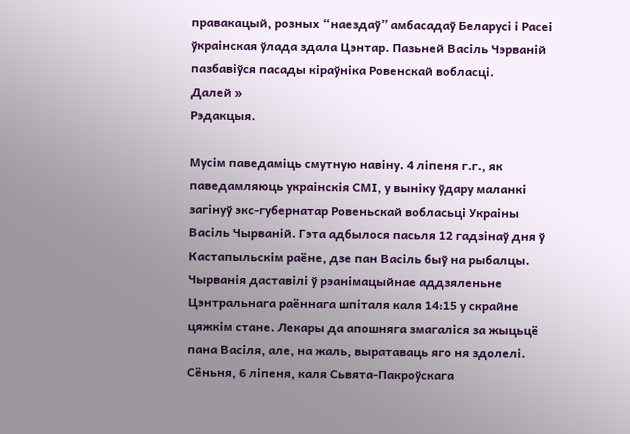правакацый, розных “наездаў” амбасадаў Беларусі і Расеі ўкраінская ўлада здала Цэнтар. Пазьней Васіль Чэрваній пазбавіўся пасады кіраўніка Ровенскай вобласці.
Далей »
Рэдакцыя.

Мусім паведаміць смутную навіну. 4 ліпеня г.г., як паведамляюць украінскія СМІ, у выніку ўдару маланкі загінуў экс-губернатар Ровеньскай вобласьці Украіны Васіль Чырваній. Гэта адбылося пасьля 12 гадзінаў дня ў Кастапыльскім раёне, дзе пан Васіль быў на рыбалцы. Чырванія даставілі ў рэанімацыйнае аддзяленьне Цэнтральнага раённага шпіталя каля 14:15 у скрайне цяжкім стане. Лекары да апошняга змагаліся за жыцьцё пана Васіля, але, на жаль, выратаваць яго ня здолелі. Сёньня, 6 ліпеня, каля Сьвята-Пакроўскага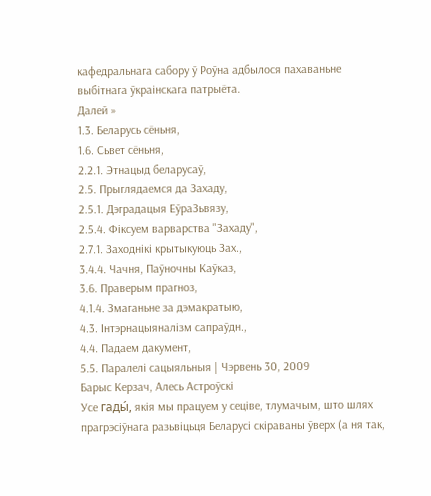кафедральнага сабору ў Роўна адбылося пахаваньне выбітнага ўкраінскага патрыёта.
Далей »
1.3. Беларусь сёньня,
1.6. Сьвет сёньня,
2.2.1. Этнацыд беларусаў,
2.5. Прыглядаемся да Захаду,
2.5.1. Дэградацыя ЕўраЗьвязу,
2.5.4. Фіксуем варварства "Захаду",
2.7.1. Заходнікі крытыкуюць Зах.,
3.4.4. Чачня, Паўночны Каўказ,
3.6. Праверым прагноз,
4.1.4. Змаганьне за дэмакратыю,
4.3. Інтэрнацыяналізм сапраўдн.,
4.4. Падаем дакумент,
5.5. Паралелі сацыяльныя | Чэрвень 30, 2009
Барыс Керзач, Алесь Астроўскі
Усе гады́, якія мы працуем у сеціве, тлумачым, што шлях прагрэсіўнага разьвіцьця Беларусі скіраваны ўверх (а ня так,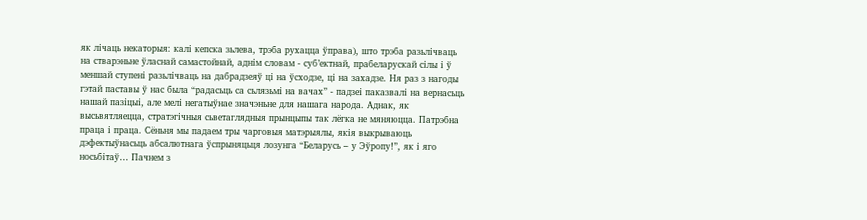як лічаць некаторыя: калі кепска зьлева, трэба рухацца ўправа), што трэба разьлічваць на стварэньне ўласнай самастойнай, аднім словам - суб’ектнай, прабеларускай сілы і ў меншай ступені разьлічваць на дабрадзеяў ці на ўсходзе, ці на захадзе. Ня раз з нагоды гэтай паставы ў нас была “радасьць са сьлязьмі на вачах” - падзеі паказвалі на вернасьць нашай пазіцыі, але мелі негатыўнае значэньне для нашага народа. Аднак, як высьвятляецца, стратэгічныя сьветаглядныя прынцыпы так лёгка не мяняюцца. Патрэбна праца і праца. Сёньня мы падаем тры чарговыя матэрыялы, якія выкрываюць дэфектыўнасьць абсалютнага ўспрыняцьця лозунга “Беларусь – у Эўропу!”, як і яго носьбітаў… Пачнем з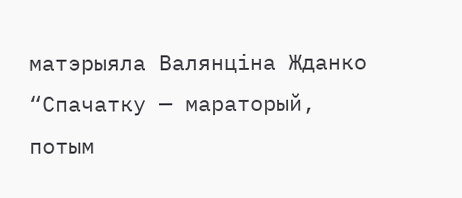матэрыяла Валянціна Жданко “Спачатку — мараторый, потым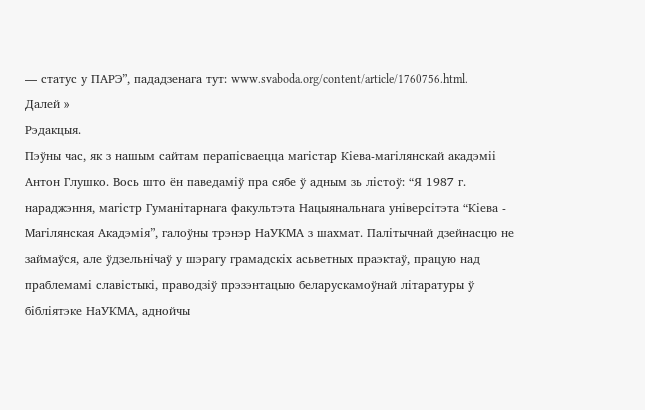— статус у ПАРЭ”, пададзенага тут: www.svaboda.org/content/article/1760756.html.
Далей »
Рэдакцыя.
Пэўны час, як з нашым сайтам перапісваецца магістар Кіева-магілянскай акадэміі Антон Глушко. Вось што ён паведаміў пра сябе ў адным зь лістоў: “Я 1987 г. нараджэння, магістр Гуманітарнага факультэта Нацыянальнага універсітэта “Кіева - Магілянская Акадэмія”, галоўны трэнэр НаУКМА з шахмат. Палітычнай дзейнасцю не займаўся, але ўдзельнічаў у шэрагу грамадскіх асьветных праэктаў, працую над праблемамі славістыкі, праводзіў прэзэнтацыю беларускамоўнай літаратуры ў бібліятэке НаУКМА, аднойчы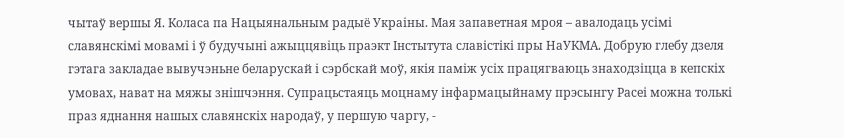чытаў вершы Я. Коласа па Нацыянальным радыё Украіны. Мая запаветная мроя – авалодаць усімі славянскімі мовамі і ў будучыні ажыццявіць праэкт Інстытута славістікі пры НаУКМА. Добрую глебу дзеля гэтага закладае вывучэньне беларускай і сэрбскай моў, якія паміж усіх працягваюць знаходзіцца в кепскіх умовах, нават на мяжы знішчэння. Супрацьстаяць моцнаму інфармацыйнаму прэсынгу Расеі можна толькі праз яднання нашых славянскіх народаў, у першую чаргу, -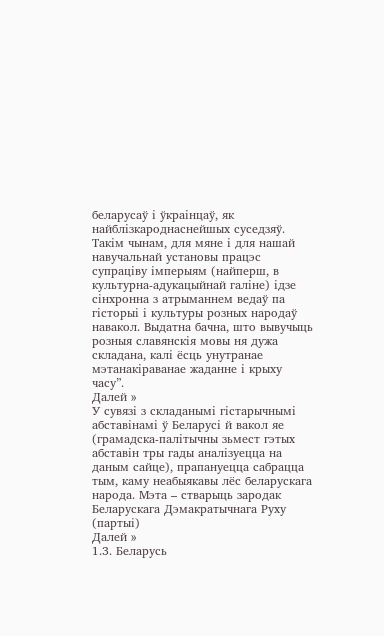беларусаў і ўкраінцаў, як найблізкароднаснейшых суседзяў. Такім чынам, для мяне і для нашай навучальнай установы працэс супраціву імперыям (найперш, в культурна-адукацыйнай галіне) ідзе сінхронна з атрыманнем ведаў па гісторыі і культуры розных народаў навакол. Выдатна бачна, што вывучыць розныя славянскія мовы ня дужа складана, калі ёсць унутранае мэтанакіраванае жаданне і крыху часу”.
Далей »
У сувязі з складанымі гістарычнымі абставінамі ў Беларусі й вакол яе (грамадска-палітычны зьмест гэтых абставін тры гады аналізуецца на даным сайце), прапануецца сабрацца тым, каму неабыякавы лёс беларускага народа. Мэта – стварыць зародак
Беларускага Дэмакратычнага Руху (партыі)
Далей »
1.3. Беларусь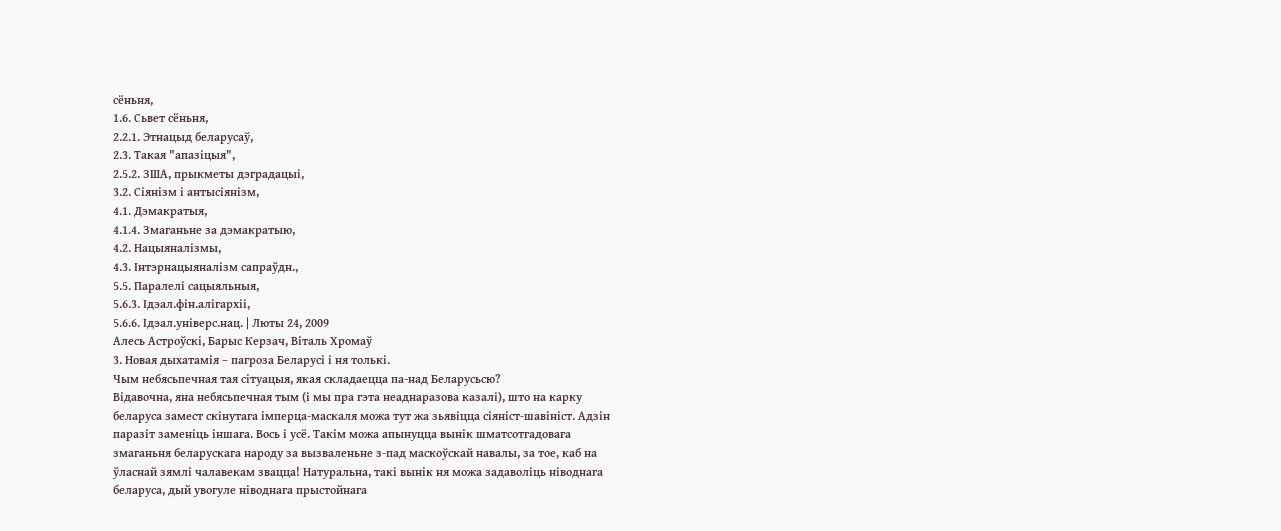сёньня,
1.6. Сьвет сёньня,
2.2.1. Этнацыд беларусаў,
2.3. Такая "апазіцыя",
2.5.2. ЗША, прыкметы дэградацыі,
3.2. Сіянізм і антысіянізм,
4.1. Дэмакратыя,
4.1.4. Змаганьне за дэмакратыю,
4.2. Нацыяналізмы,
4.3. Інтэрнацыяналізм сапраўдн.,
5.5. Паралелі сацыяльныя,
5.6.3. Ідэал.фін.алігархіі,
5.6.6. Ідэал.універс.нац. | Люты 24, 2009
Алесь Астроўскі, Барыс Керзач, Віталь Хромаў
3. Новая дыхатамія – пагроза Беларусі і ня толькі.
Чым небясьпечная тая сітуацыя, якая складаецца па-над Беларусьсю?
Відавочна, яна небясьпечная тым (і мы пра гэта неаднаразова казалі), што на карку беларуса замест скінутага імперца-маскаля можа тут жа зьявіцца сіяніст-шавініст. Адзін паразіт заменіць іншага. Вось і усё. Такім можа апынуцца вынік шматсотгадовага змаганьня беларускага народу за вызваленьне з-пад маскоўскай навалы, за тое, каб на ўласнай зямлі чалавекам звацца! Натуральна, такі вынік ня можа задаволіць ніводнага беларуса, дый увогуле ніводнага прыстойнага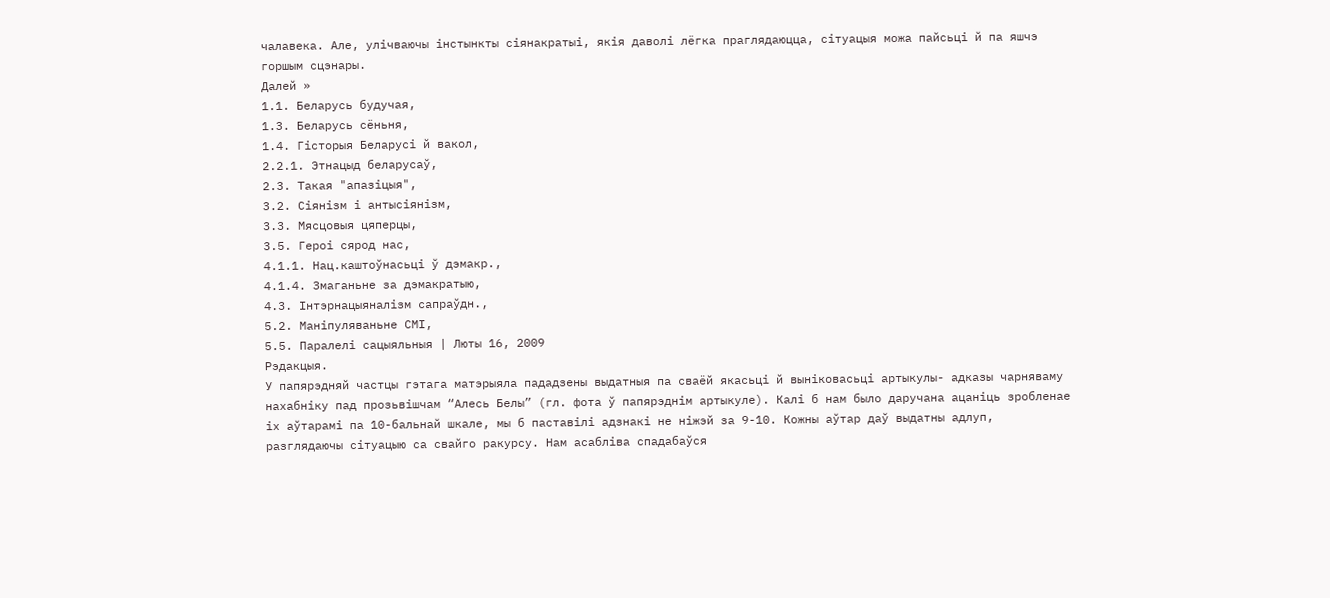чалавека. Але, улічваючы інстынкты сіянакратыі, якія даволі лёгка праглядаюцца, сітуацыя можа пайсьці й па яшчэ горшым сцэнары.
Далей »
1.1. Беларусь будучая,
1.3. Беларусь сёньня,
1.4. Гісторыя Беларусі й вакол,
2.2.1. Этнацыд беларусаў,
2.3. Такая "апазіцыя",
3.2. Сіянізм і антысіянізм,
3.3. Мясцовыя цяперцы,
3.5. Героі сярод нас,
4.1.1. Нац.каштоўнасьці ў дэмакр.,
4.1.4. Змаганьне за дэмакратыю,
4.3. Інтэрнацыяналізм сапраўдн.,
5.2. Маніпуляваньне СМІ,
5.5. Паралелі сацыяльныя | Люты 16, 2009
Рэдакцыя.
У папярэдняй частцы гэтага матэрыяла пададзены выдатныя па сваёй якасьці й выніковасьці артыкулы- адказы чарняваму нахабніку пад прозьвішчам “Алесь Белы” (гл. фота ў папярэднім артыкуле). Калі б нам было даручана ацаніць зробленае іх аўтарамі па 10-бальнай шкале, мы б паставілі адзнакі не ніжэй за 9-10. Кожны аўтар даў выдатны адлуп, разглядаючы сітуацыю са свайго ракурсу. Нам асабліва спадабаўся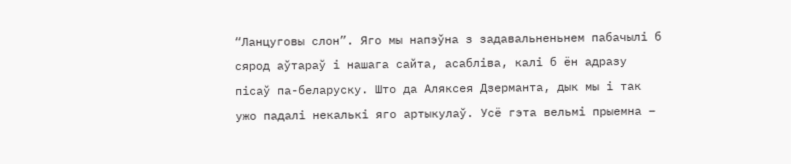“Ланцуговы слон”. Яго мы напэўна з задавальненьнем пабачылі б сярод аўтараў і нашага сайта, асабліва, калі б ён адразу пісаў па-беларуску. Што да Аляксея Дзерманта, дык мы і так ужо падалі некалькі яго артыкулаў. Усё гэта вельмі прыемна –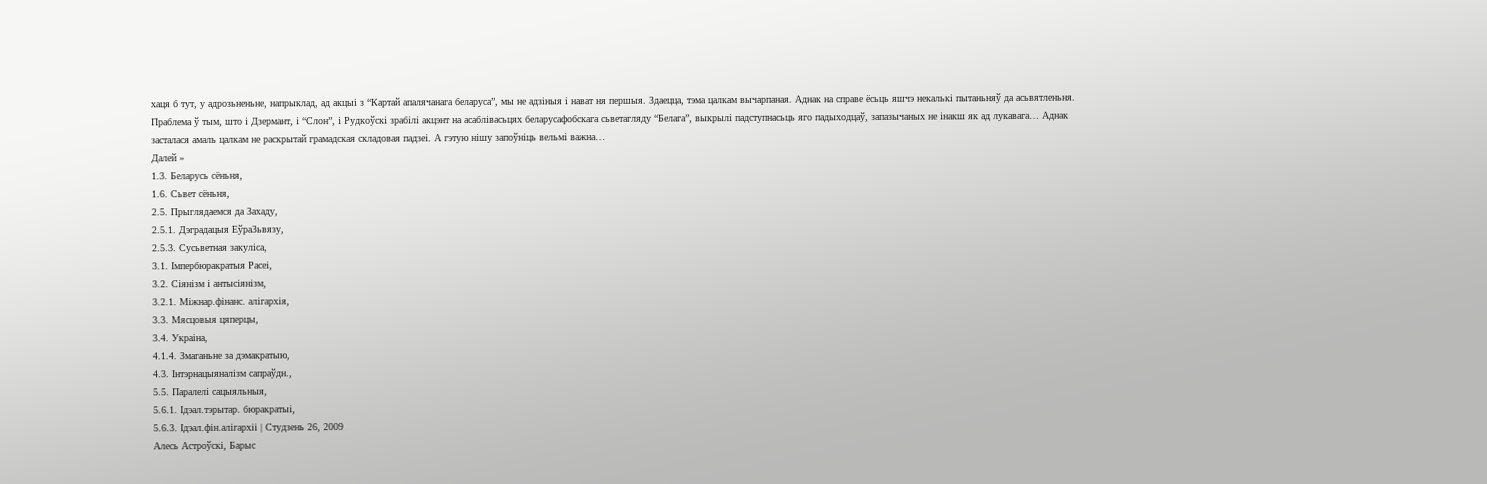хаця б тут, у адрозьненьне, напрыклад, ад акцыі з “Картай апалячанага беларуса”, мы не адзіныя і нават ня першыя. Здаецца, тэма цалкам вычарпаная. Аднак на справе ёсьць яшчэ некалькі пытаньняў да асьвятленьня. Праблема ў тым, што і Дзермант, і “Слон”, і Рудкоўскі зрабілі акцэнт на асаблівасьцях беларусафобскага сьветагляду “Белага”, выкрылі падступнасьць яго падыходцаў, запазычаных не інакш як ад лукавага… Аднак засталася амаль цалкам не раскрытай грамадская складовая падзеі. А гэтую нішу запоўніць вельмі важна…
Далей »
1.3. Беларусь сёньня,
1.6. Сьвет сёньня,
2.5. Прыглядаемся да Захаду,
2.5.1. Дэградацыя ЕўраЗьвязу,
2.5.3. Сусьветная закуліса,
3.1. Імпербюракратыя Расеі,
3.2. Сіянізм і антысіянізм,
3.2.1. Міжнар.фінанс. алігархія,
3.3. Мясцовыя цяперцы,
3.4. Украіна,
4.1.4. Змаганьне за дэмакратыю,
4.3. Інтэрнацыяналізм сапраўдн.,
5.5. Паралелі сацыяльныя,
5.6.1. Ідэал.тэрытар. бюракратыі,
5.6.3. Ідэал.фін.алігархіі | Студзень 26, 2009
Алесь Астроўскі, Барыс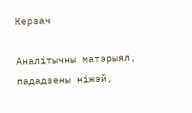Керзач

Аналітычны матэрыял, пададзены ніжэй,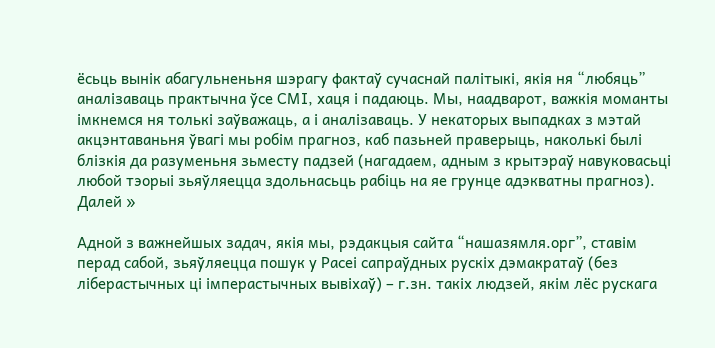ёсьць вынік абагульненьня шэрагу фактаў сучаснай палітыкі, якія ня “любяць” аналізаваць практычна ўсе СМІ, хаця і падаюць. Мы, наадварот, важкія моманты імкнемся ня толькі заўважаць, а і аналізаваць. У некаторых выпадках з мэтай акцэнтаваньня ўвагі мы робім прагноз, каб пазьней праверыць, наколькі былі блізкія да разуменьня зьместу падзей (нагадаем, адным з крытэраў навуковасьці любой тэорыі зьяўляецца здольнасьць рабіць на яе грунце адэкватны прагноз).
Далей »

Адной з важнейшых задач, якія мы, рэдакцыя сайта “нашазямля.орг”, ставім перад сабой, зьяўляецца пошук у Расеі сапраўдных рускіх дэмакратаў (без ліберастычных ці імперастычных вывіхаў) – г.зн. такіх людзей, якім лёс рускага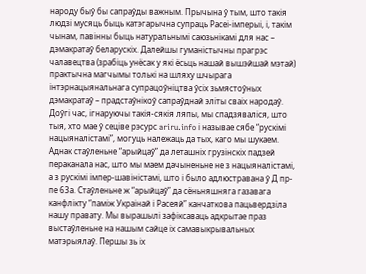народу быў бы сапраўды важным. Прычына ў тым, што такія людзі мусяць быць катэгарычна супраць Расеі-імперыі, і, такім чынам, павінны быць натуральнымі саюзьнікамі для нас – дэмакратаў беларускіх. Далейшы гуманістычны прагрэс чалавецтва (зрабіць унёсак у які ёсьць нашай вышэйшай мэтай) практычна магчымы толькі на шляху шчырага інтэрнацыянальнага супрацоўніцтва ўсіх зьмястоўных дэмакратаў – прадстаўнікоў сапраўднай эліты сваіх народаў. Доўгі час, ігнаруючы такія-сякія ляпы, мы спадзяваліся, што тыя, хто мае ў сеціве рэсурс ariru.info і называе сябе “рускімі нацыяналістамі”, могуць належаць да тых, каго мы шукаем. Аднак стаўленьне “арыйцаў” да леташніх грузінскіх падзей пераканала нас, што мы маем дачыненьне не з нацыяналістамі, а з рускімі імпер-шавіністамі, што і было адлюстравана ў Д пр-пе 63а. Стаўленьне ж “арыйцаў” да сёньняшняга газавага канфлікту “паміж Украінай і Расеяй” канчаткова пацьвердзіла нашу правату. Мы вырашылі зафіксаваць адкрытае праз выстаўленьне на нашым сайце іх самавыкрывальных матэрыялаў. Першы зь іх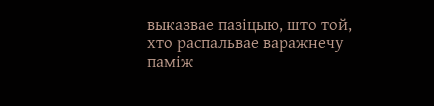выказвае пазіцыю, што той, хто распальвае варажнечу паміж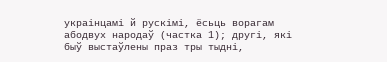украінцамі й рускімі, ёсьць ворагам абодвух народаў (частка 1); другі, які быў выстаўлены праз тры тыдні,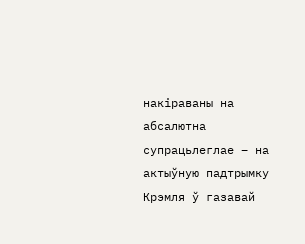накіраваны на абсалютна супрацьлеглае – на актыўную падтрымку Крэмля ў газавай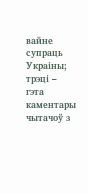вайне супраць Украіны; трэці – гэта каментары чытачоў з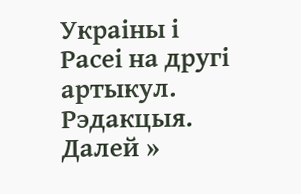Украіны і Расеі на другі артыкул.
Рэдакцыя.
Далей »